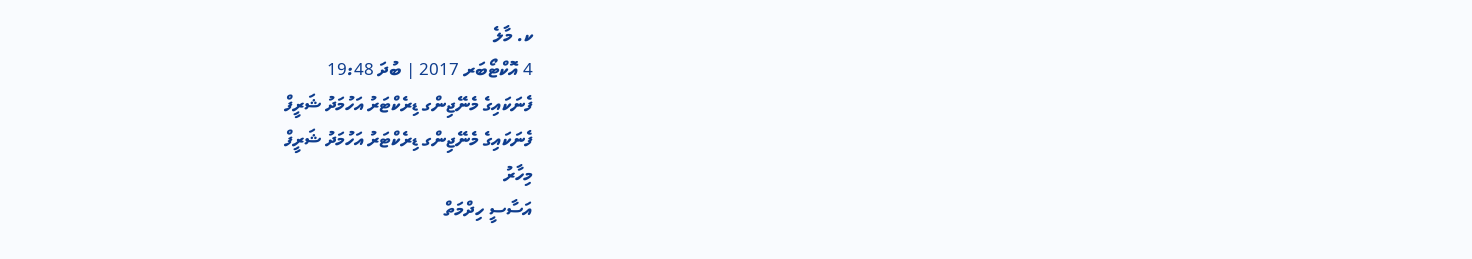ކ. މާލެ
4 އޮކްޓޯބަރ 2017 | ބުދަ 19:48
ފެނަކައިގެ މެނޭޖިންގ ޑިރެކްޓަރު އަހުމަދު ޝަރީފް
ފެނަކައިގެ މެނޭޖިންގ ޑިރެކްޓަރު އަހުމަދު ޝަރީފް
މިހާރު
އަސާސީ ހިދްމަތް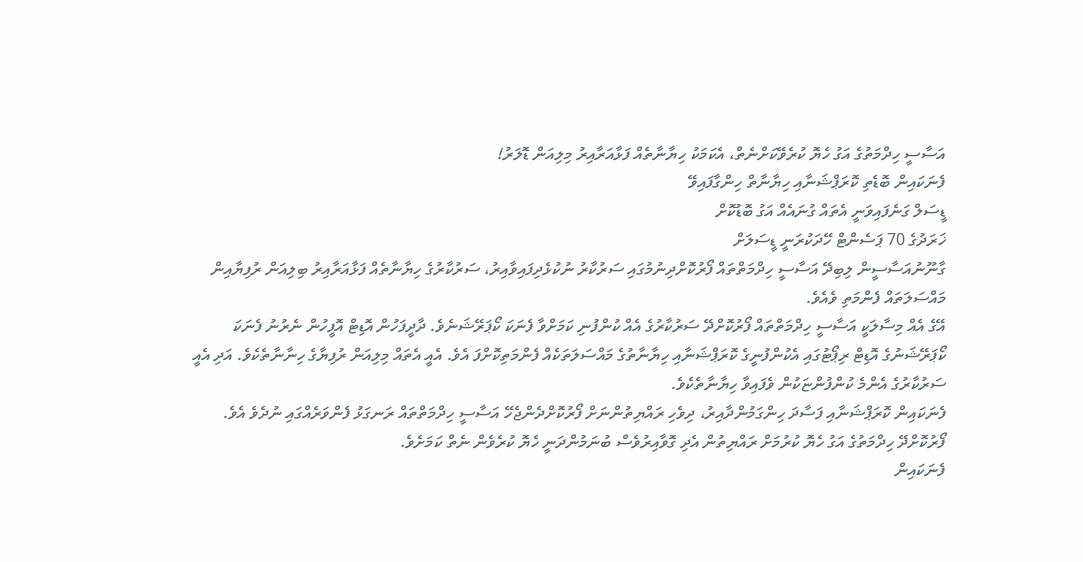އަސާސީ ހިދްމަތުގެ އަގު ހެޔޮ ކުރެވޭކަށްނެތް، އެކަމަކު ހިޔާނާތެއް ފަޅާއަރާއިރު މިލިއަން ޑޮލަރު!
ފެނަކައިން ބޮޑެތި ކޮރަޕްޝަނާއި ހިޔާނާތް ހިންގާފައިވޭ
ޑީސަލް ގަނެފައިވަނީ އެތައް ގުނައެއް އަގު ބޮޑުކޮށް
ޚަރަދުގެ 70 ޕަސެންޓް ހޭދަކުރަނީ ޑީސަލަށް
ގާނޫނުއަސާސީން ލިބިދޭ އަސާސީ ހިދްމަތްތައް ފޯރުކޮށްދިނުމުގައި ސަރުކާރު ނުކުޅެދިފައިވާއިރު، ސަރުކާރުގެ ހިޔާނާތެއް ފަޅާއަރާއިރު ބިލިއަން ރުފިޔާއިން މައްސަލަތައް ފެންމަތި ވެއެވެ.
އޭގެ އެއް މިސާލަކީ އަސާސީ ހިދްމަތްތައް ފޯރުކޮށްދޭ ސަރުކާރުގެ އެއް ކުންފުނި ކަމަށްވާ ފެނަކަ ކޯޕަރޭޝަނެވެ. ދާދީފަހުން އޮޑިޓް އޮފީހުން ނެރުނު ފެނަކަ ކޯޕަރޭޝަނުގެ އޮޑިޓް ރިޕޯޓުގައި އެކުންފުނީގެ ކޮރަޕްޝަނާއި ހިޔާނާތުގެ މައްސަލަތަކެއް ފެންމަތިކޮށްފަ އެވެ. އެއީ އެތައް މިލިއަން ރުފިޔާގެ ހިނާނާތެކެވެ. އަދި އެއީ ސަރުކާރުގެ އެންމެ ކުންފުންޏަކުން ވެފައިވާ ހިޔާނާތެކެވެ.
ފެނަކައިން ކޮރަޕްޝަނާއި ފަސާދަ ހިންގަމުންދާއިރު، ދިވެހި ރައްޔިތުންނަށް ފޯރުކޮށްދެންޖެހޭ އަސާސީ ހިދްމަތްތައް ރަނގަޅު ފެންވަރެއްގައި ނުދެވެ އެވެ. ފޯރުކޮށްދޭ ހިދްމަތުގެ އަގު ހެޔޮ ކުރުމަށް ރައްޔިތުން އެދި ގޮވާއިރުވެސް ބުނަމުންދަނީ ހެޔޮ ކުރެވެން ނެތް ކަމަށެވެ.
ފެނަކައިން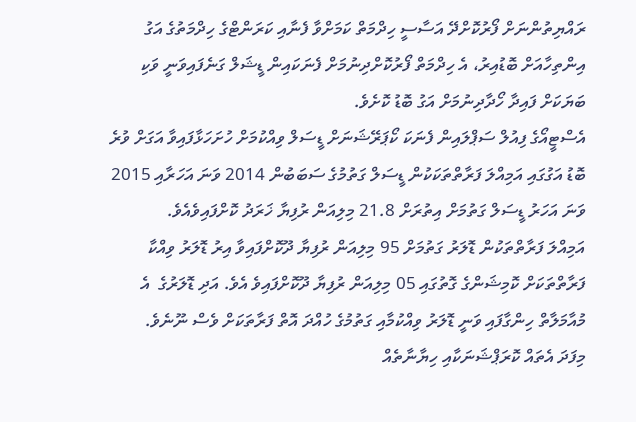ރައްޔިތުންނަށް ފޯރުކޮށްދޭ އަސާސީ ހިދްމަތް ކަމަށްވާ ފެނާއި ކަރަންޓްގެ ހިދްމަތުގެ އަގު އިންތިހާއަށް ބޮޑުއިރު، އެ ހިދްމަތް ފޯރުކޮށްދިނުމަށް ފެނަކައިން ޑީޝަލް ގަނެފައިވަނީ ވަކި ބަޔަކަށް ފައިދާ ހޯދާދިނުމަށް އަގު ބޮޑު ކޮށެވެ.
އެސްޓީއޯގެ ފިއުލް ސަޕްލައިން ފެނަކަ ކޯޕަރޭޝަނަށް ޑީސަލް ވިއްކުމަށް ހުށަހަޅާފައިވާ އަގަށް ވުރެ ބޮޑު އަގުގައި އަމިއްލަ ފަރާތްތަކަކުން ޑީސަލް ގަތުމުގެ ސަބަބުން 2014 ވަނަ އަހަރާއި 2015 ވަނަ އަހަރު ޑީސަލް ގަތުމަށް އިތުރަށް 21.8 މިލިއަން ރުފިޔާ ޚަރަދު ކޮށްފައިވެއެވެ.
އަމިއްލަ ފަރާތްތަކުން ޑޮލަރު ގަތުމަށް 95 މިލިއަން ރުފިޔާ ދޫކޮށްފައިވާ އިރު ޑޮލަރު ވިއްކާ ފަރާތްތަކަށް ކޮމިޝަންގެ ގޮތުގައި 05 މިލިއަން ރުފިޔާ ދޫކޮށްފައިވެ އެވެ. އަދި ޑޮލަރުގެ  އެ މުއާމަލާތް ހިންގާފައި ވަނީ ޑޮލަރު ވިއްކުމާއި ގަތުމުގެ ހުއްދަ އޮތް ފަރާތަކަށް ވެސް ނޫނެވެ.
މިފަދަ އެތައް ކޮރަޕްޝަނަކާއި ހިޔާނާތެއް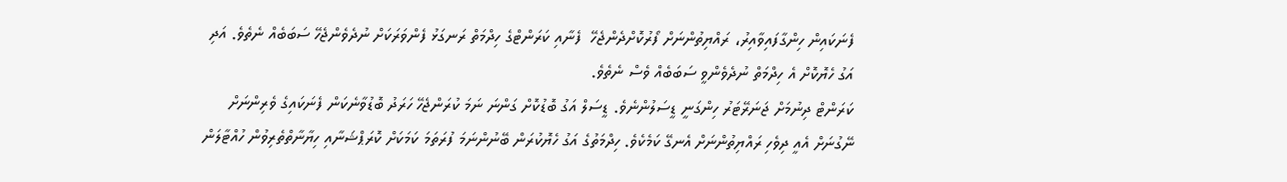ފެނަކައިން ހިންގާފައިވާއިރު، ރައްޔިތުންނަށް ފޯރުކޮށްދެންޖެހޭ  ފެނާއި ކަރަންޓްގެ ހިދްމަތް ރަނގަޅު ފެންވަރަކަށް ނުދެވެންޖެހޭ ސަބަބެއް ނެތެވެ. އަދި އަގު ހެޔޮކޮށް އެ ހިދްމަތް ނުދެވެންވީ ސަބަބެއް ވެސް ނެތެވެ.
ކަރަންޓް ދިނުމަށް ޖަނަރޭޓަރު ހިންގަނީ ޑީސަލުންނެވެ. ޑީސަލް އަގު ބޮޑުކޮށް ގަންނަ ނަމަ ކުރަންޖެހޭ ހަރަދު ބޮޑުވާނެކަން ފެނަކައިގެ ވެރިންނަށް ނޭގުނަށް އެއީ ދިވެހި ރައްޔިތުންނަށް އެނގޭ ކަމެކެވެ. ހިދްމަތުގެ އަގު ހެޔޮކުރަން ބޭނުންނަމަ ފުރަތަމަ ކަމަކަށް ކޮރަޕްޝަނާއި ހިޔާނާތްތެރިވުން ހުއްޓާލަން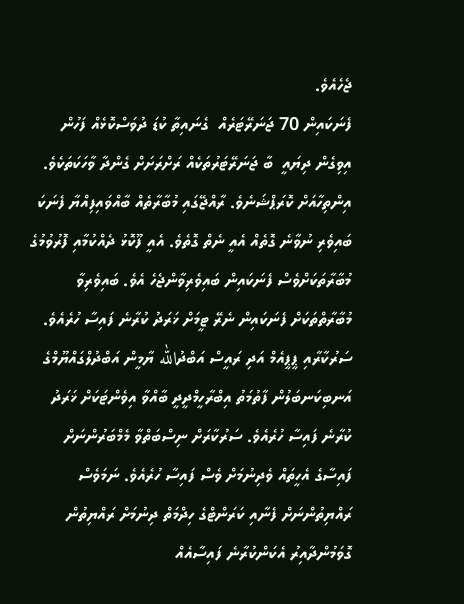ޖެހެއެވެ.
ފެނަކައިން 70 ޖަނަރޭޓަރެއް  ގެނައިތާ ކުޑަ ދުވަސްކޮޅެއް ފަހުން އިވިގެން ދިޔައީ  ބާ ޖަނަރޭޓަރުތަކެއް ރަށްރަށަށް ގެންދާ ވާހަކަތަކެވެ. އިންތިހާއަށް ކޮރަޕްޝަނެވެ. ރާއްޖޭގައި މުބާރާތެއް ބާއްވައިފިއްޔާ ފެނަކަ ބައިވެރި ނުވާނެ ގޮތެއް އެއީ ނެތް ގޮތެވެ. އެއީ ފޫކޮޅު ދެއްކުމާއި ފޮރުވުމުގެ މުބާރާތަކަށްވެސް ފެނަކައިން ބައިވެރިވާންޖެހެ އެވެ. ބައިވެރިވާ މުބާރާތްތަކަށް ފެނަކައިން ނެރޭ ޓީމަށް ޚަރަދު ކުރާނެ ފައިސާ ހުރެއެވެ. ސަރުކާރާއި ޕީޕީއެމް އަދި ރައީސް އަބްދުالله ޔާމީން އަބްދުލްގައްޔޫމްގެ އަނބިކަނބަލުން ފާތުމަތު އިބްރާހީމްދީދީ ބާއްވާ އިވެންޓަކަށް ޚަރަދު ކުރާނެ ފައިސާ ހުރެއެވެ. ސަރުކާރަށް ނިސްބަތްވާ މެމްބަރުންނަށް ފައިސާގެ އެހީތައް ވެދިނުމަށް ވެސް ފައިސާ ހުރެއެވެ. ނަމަވެސް ރައްޔިތުންނަށް ފެނާއި ކަރަންޓްގެ ހިދްމަތް ދިނުމަށް ރައްޔިތުން ގޮވަމުންދާއިރު އެކަންކުރާނެ ފައިސާއެއް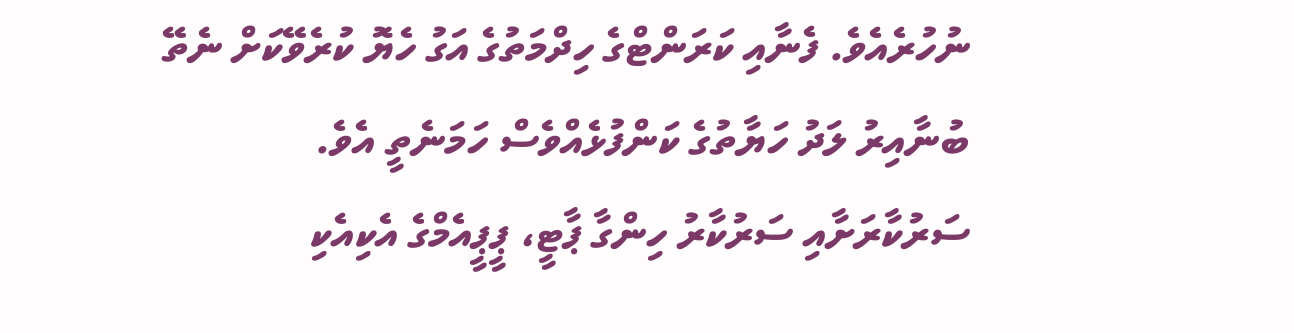ނުހުރެއެވެ. ފެނާއި ކަރަންޓްގެ ހިދްމަތުގެ އަގު ހެޔޮ ކުރެވޭކަށް ނެތޭ ބުނާއިރު ލަދު ހަޔާތުގެ ކަންފުޅެއްވެސް ހަމަނެތީ އެވެ.
ސަރުކާރަށާއި ސަރުކާރު ހިންގާ ޕާޓީ، ޕީޕީއެމްގެ އެކިއެކި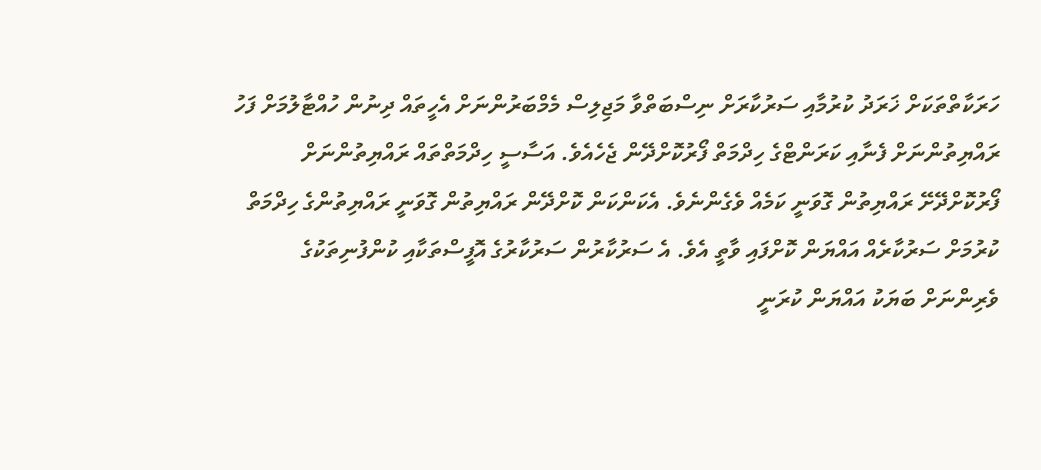ހަރަކާތްތަކަށް ޚަރަދު ކުރުމާއި ސަރުކާރަށް ނިސްބަތްވާ މަޖިލިސް މެމްބަރުންނަށް އެހީތައް ދިނުން ހުއްޓާލުމަށް ފަހު ރައްޔިތުންނަށް ފެނާއި ކަރަންޓްގެ ހިދްމަތް ފޯރުކޮށްދޭން ޖެހެއެވެ. އަސާސީ ހިދްމަތްތައް ރައްޔިތުންނަށް ފޯރުކޮށްދޭށޭ ރައްޔިތުން ގޮވަނީ ކަމެއް ވެގެންނެވެ. އެކަންކަން ކޮށްދޭން ރައްޔިތުން ގޮވަނީ ރައްޔިތުންގެ ހިދްމަތް ކުރުމަށް ސަރުކާރެއް އައްޔަން ކޮށްފައި ވާތީ އެވެ. އެ ސަރުކާރުން ސަރުކާރުގެ އޮފީސްތަކާއި ކުންފުނިތަކުގެ ވެރިންނަށް ބަޔަކު އައްޔަން ކުރަނީ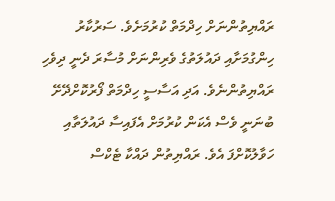ރައްޔިތުންނަށް ހިދްމަތް ކުރުމަށެވެ. ސަރުކާރު ހިންގުމަށާއި ދައުލަތުގެ ވެރިންނަށް މުސާރަ ދެނީ ދިވެހި ރައްޔިތުންނެވެ. އަދި އަސާސީ ހިދްމަތް ފޯރުކޮށްދޭށޭ ބުނަނީ ވެސް އެކަން ކުރުމަށް އެފައިސާ ދައުލަތާއި ހަވާލުކޮށްފަ އެވެ. ރައްޔިތުން ދައްކާ ޓެކްސް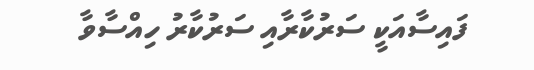ފައިސާއަކީ ސަރުކާރާއި ސަރުކާރު ހިއްސާވާ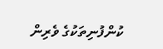ކުންފުނިތަކުގެ ވެރިން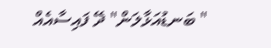" ބަނޑުއަޅާލަން" ދޭ ފައިސާއެއް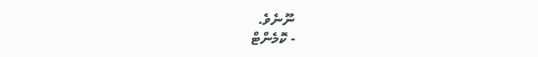ނޫނެވެ.
- ކޮމެންޓް